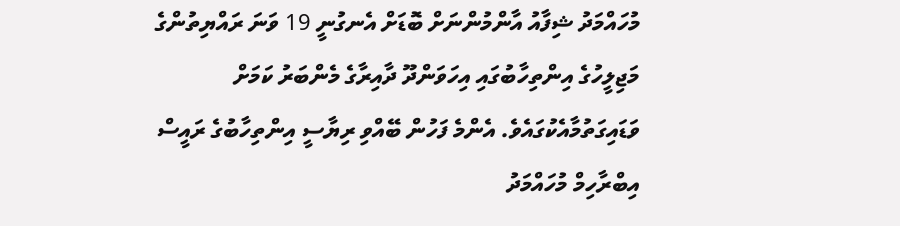މުހައްމަދު ޝިފާއު އާންމުންނަށް ބޮޑަށް އެނގުނީ 19 ވަނަ ރައްޔިތުންގެ މަޖިލީހުގެ އިންތިހާބުގައި އިހަވަންދޫ ދާއިރާގެ މެންބަރު ކަމަށް ވަޑައިގަތުމާއެކުގައެވެ. އެންމެ ފަހުން ބޭއްވި ރިޔާސީ އިންތިހާބުގެ ރައީސް އިބްރާހިމް މުހައްމަދު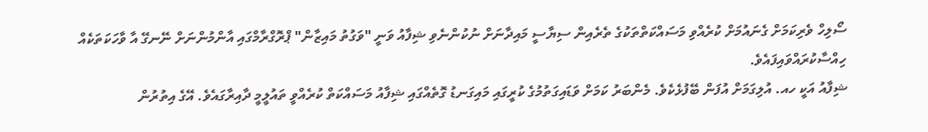ސޯލިހް ވެރިކަމަށް ގެނައުމަށް ކުރެއްވި މަސައްކަތްތަކުގެ ތެރެއިން ސިޔާސީ މައިދާނަށް ނުކުންނެވި ޝިފާއު ވަނީ "ވަގުތު މައިޒާން" ޕްރޮގްރާމްގައި އާންމުންނަށް ނޭނގޭ އާ ވާހަކަތަކެއް ހިއްސާކުރައްވައިފައެވެ.
ޝިފާއު އަކީ ހއ. އުލިގަމަށް އުފަން ބޭފުޅެކެވެ. މެންބަރު ކަމަށް ވަޑައިގަތުމުގެ ކުރީގައި މައިގަނޑު ގޮތެއްގައި ޝިފާއު މަސައްކަތް ކުރެއްވީ ތައުލީމީ ދާއިރާގައެވެ. އޭގެ އިތުރުން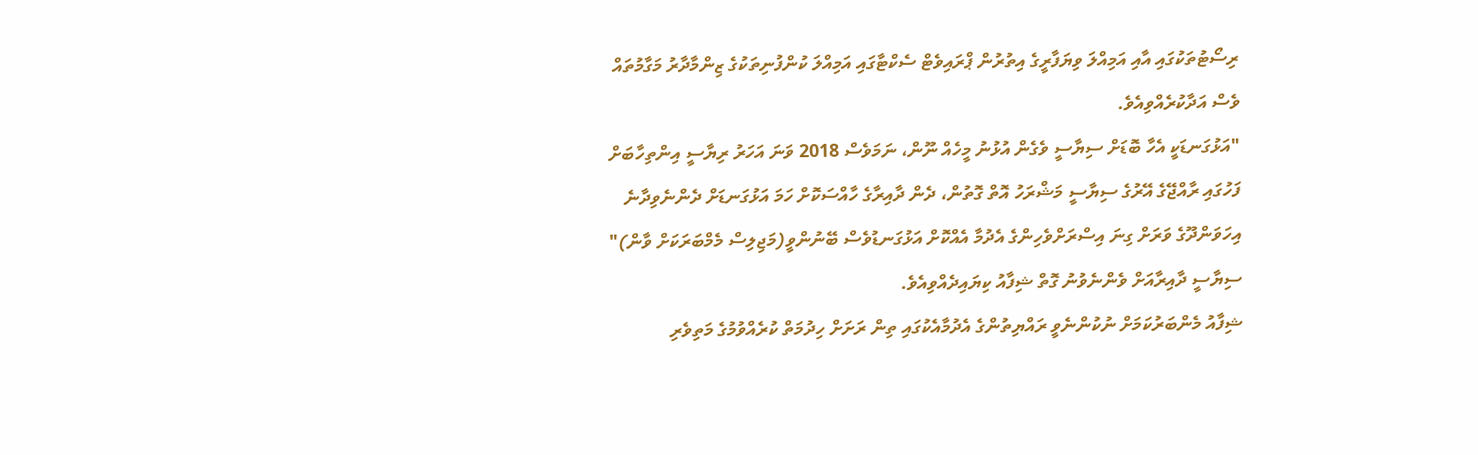ރިސޯޓުތަކުގައި އާއި އަމިއްލަ ވިޔަފާރީގެ އިތުރުން ޕްރައިވެޓް ސެކްޓާގައި އަމިއްލަ ކުންފުނިތަކުގެ ޒިންމާދާރު މަގާމުތައް ވެސް އަދާކުރެއްވިއެވެ.
"އަޅުގަނޑަކީ އެހާ ބޮޑަށް ސިޔާސީ ވެގެން އުޅުނު މީހެއް ނޫން، ނަމަވެސް 2018 ވަނަ އަހަރު ރިޔާސީ އިންތިހާބަށް ފަހުގައި ރާއްޖޭގެ އޭރުގެ ސިޔާސީ މަޝްރަހު އޮތް ގޮތުން، ދެން ދާއިރާގެ ހާއްސަކޮށް ހަމަ އަޅުގަނޑަށް ދެންނެވިދާނެ އިހަވަންދޫގެ ވަރަށް ގިނަ އިސްރަށްވެހިންގެ އެދުމާ އެއްކޮށް އަޅުގަނޑުވެސް ބޭނުންވީ(މަޖިލިސް މެމްބަރަކަށް ވާން)" ސިޔާސީ ދާއިރާއަށް ވެންނެވުނު ގޮތް ޝިފާއު ކިޔައިދެއްވިއެވެ.
ޝިފާއު މެންބަރުކަމަށް ނުކުންނެވީ ރައްޔިތުންގެ އެދުމާއެކުގައި ތިން ރަށަށް ހިދުމަތް ކުރެއްވުމުގެ މަތިވެރި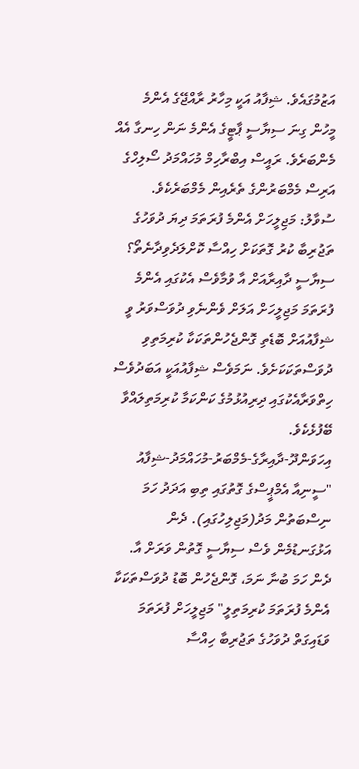އަޒުމުގައެވެ. ޝިފާއު އަކީ މިހާރު ރާއްޖޭގެ އެންމެ މީހުން ގިނަ ސިޔާސީ ޕާޓީގެ އެންމެ ނަން ހިނގާ އެއް މެންބަރެވެ. ރައީސް އިބްރާހިމް މުހައްމަދު ސޯލިހްގެ އަރިސް މެމްބަރުންގެ ތެރެއިން މެމްބަރެކެވެ.
ސުވާލު: މަޖިލީހަށް އެންމެ ފުރަތަމަ ދިޔަ ދުވަހުގެ ތަޖުރިބާ ކުރު ގޮތަކަށް ހިއްސާ ކޮށްލަދެވިދާނެތޯ؟
ސިޔާސީ ދާއިރާއަށް އާ ވުމާވެސް އެކުގައި އެންމެ ފުރަތަމަ މަޖިލީހަށް އަލަށް ވެންނެވި ދުވަސްވަރު ވީ ޝިފާއުއަށް ބޮޑެތި ގޮންޖެހުންތަކަކާ ކުރިމަތިވި ދުވަސްތަކަކަށެވެ. ނަމަވެސް ޝިފާއުއަކީ އަބަދުވެސް ހިތްވަރާއެކުގައި ދިރިއުޅުމުގެ ކަންކަމާ ކުރިމަތިލައްވާ ބޭފުޅެކެވެ.
އިހަވަންދޫ-ދާއިރާގެ-މެމްބަރު-މުހައްމަދު-ޝިފާއު
"ސީނިއާ އެމްޕީސްގެ ގޮތުގައި ތިބި އަދަދު ހަމަ ނިސްބަތުން މަދު(މަޖިލިހުގައި). ދެން އަޅުގަނޑުމެން ވެސް ސިޔާސީ ގޮތުން ވަރަށް އާ. ދެން ހަމަ ބުނާ ނަމަ، ގޮންޖެހުން ބޮޑު ދުވަސްތަކަކާ އެންމެ ފުރަތަމަ ކުރިމަތިލީ" މަޖިލީހަށް ފުރަތަމަ ވަޑައިގަތް ދުވަހުގެ ތަޖުރިބާ ހިއްސާ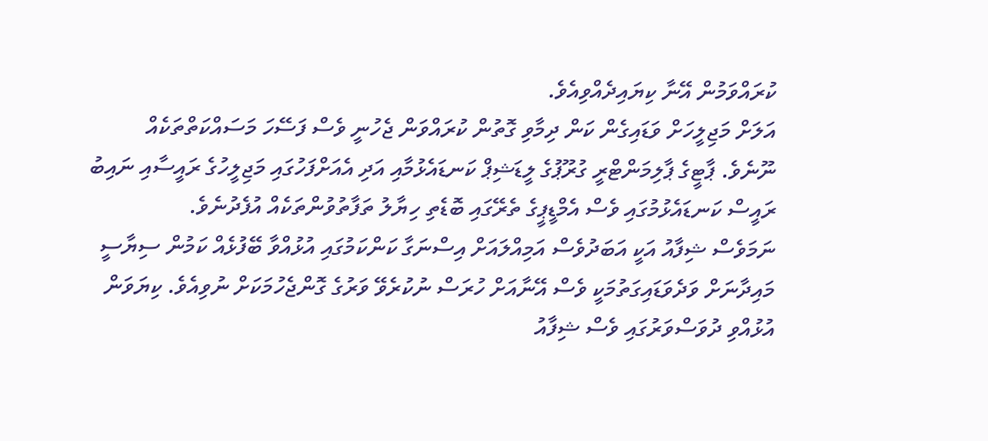ކުރައްވަމުން އޭނާ ކިޔައިދެއްވިއެވެ.
އަލަށް މަޖިލީހަށް ވަޑައިގެން ކަން ދިމާވި ގޮތުން ކުރައްވަން ޖެހުނީ ވެސް ފަސޭހަ މަސައްކަތްތަކެއް ނޫނެވެ. ޕާޓީގެ ޕާލިމަންޓްރީ ގުރޫޕުގެ ލީޑަޝިޕް ކަނޑައެޅުމާއި އަދި އެއަށްފަހުގައި މަޖިލީހުގެ ރައީސާއި ނައިބު ރައީސް ކަނޑައެޅުމުގައި ވެސް އެމްޑީޕީގެ ތެރޭގައި ބޮޑެތި ހިޔާލު ތަފާތުވުންތަކެއް އުފެދުނެވެ.
ނަމަވެސް ޝިފާއު އަކީ އަބަދުވެސް އަމިއްލައަށް އިސްނަގާ ކަންކަމުގައި އުޅުއްވާ ބޭފުޅެއް ކަމުން ސިޔާސީ މައިދާނަށް ވަދެވަޑައިގަތުމަކީ ވެސް އޭނާއަށް ހުރަސް ނުކުރެވޭ ވަރުގެ ގޮންޖެހުމަކަށް ނުވިއެވެ. ކިޔަވަން އުޅުއްވި ދުވަސްވަރުގައި ވެސް ޝިފާއު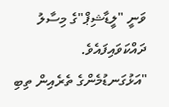ވަނީ "ލީޑާޝިޕް"ގެ މިސާލު ދައްކަވައިފައެވެ.
"އަޅުގަނޑުމެންގެ ތެރެއިން ތިބި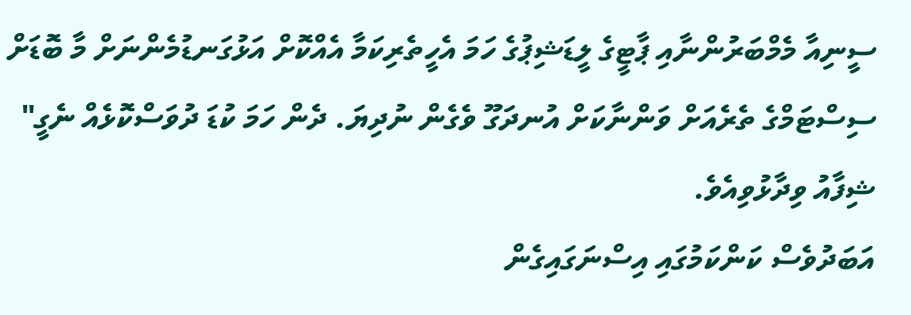ސީނިއާ މެމްބަރުންނާއި ޕާޓީގެ ލީޑަޝިޕުގެ ހަމަ އެހީތެރިކަމާ އެއްކޮށް އަޅުގަނޑުމެންނަށް މާ ބޮޑަށް ސިސްޓަމްގެ ތެރެއަށް ވަންނާކަށް އުނދަގޫ ވެގެން ނުދިޔަ. ދެން ހަމަ ކުޑަ ދުވަސްކޮޅެއް ނެގީ" ޝިފާއު ވިދާޅުވިއެވެ.
އަބަދުވެސް ކަންކަމުގައި އިސްނަގައިގެން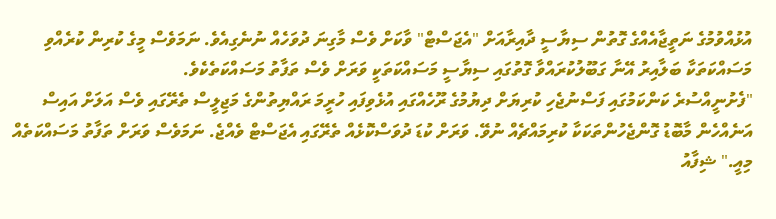އުޅުއްވުމުގެ ނަތީޖާއެއްގެ ގޮތުން ސިޔާސީ ދާއިރާއަށް "އެޖަސްޓް" ވާކަށް ވެސް މާގިނަ ދުވަހެއް ނުނެގިއެވެ. ނަމަވެސް މީގެ ކުރިން ކުރެއްވި މަސައްކަތަކާ ބަލާއިރު އޭނާ ގަބޫލުކުރައްވާ ގޮތުގައި ސިޔާސީ މަސައްކަތަކީ ވަރަށް ވެސް ތަފާތު މަސައްކަތެކެވެ.
"ފެށުނީއްސުރެ ކަންކަމުގައި ފަސްނުޖެހި ކުރިޔަށް ދިޔުމުގެ ރޫހެއްގައި އުޅެވިފައި ހުރީމަ ރައްޔިތުންގެ މަޖިލީސް ތެރޭގައި ވެސް އަލަށް އައިސް އަނެއްހެން މާބޮޑު ގޮންޖެހުންތަކަކާ ކުރިމައްޗެއް ނުވޭ. ވަރަށް ކުޑަ ދުވަސްކޮޅެއް ތެރޭގައި އެޖަސްޓް ވެއްޖެ. ނަމަވެސް ވަރަށް ތަފާތު މަސައްކަތެއް މިއީ." ޝިފާއު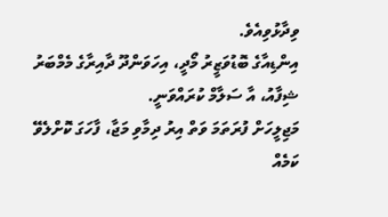ވިދާޅުވިއެވެ.
އިންޑިއާގެ ބޮޑުވަޒީރު މޯދީ، އިހަވަންދޫ ދާއިރާގެ މެމްބަރު ޝިފާއު، އާ ސަލާމް ކުރައްވަނީ.
މަޖިލީހަށް ފުރަތަމަ ވަތް އިރު ދިމާވި މަޖާ، ފާހަގަ ކޮށްލެވޭ ކަމެއް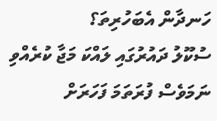ހަނދާން އެބަހުރިތަ؟
ސުކޫލު ދައުރުގައި ލައްކަ މަޖާ ކުރެއްވި ނަމަވެސް ފުރަތަމަ ފަހަރަށް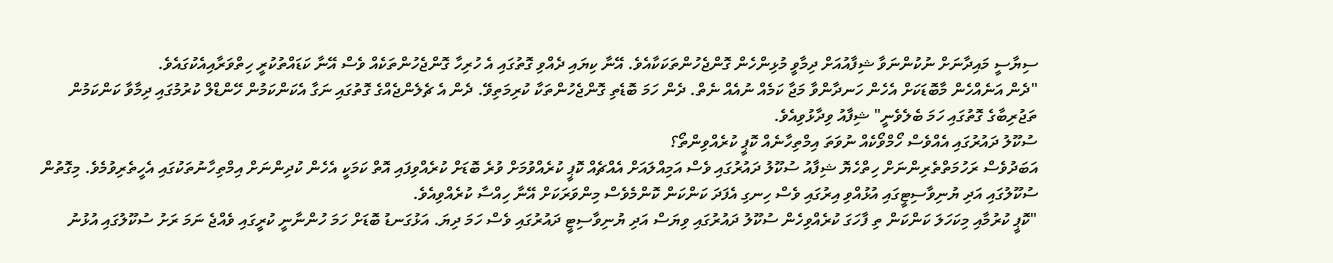ސިޔާސީ މައިދާނަށް ނުކުންނަވާ ޝިފާއުއަށް ދިމާވީ މުޅިންހެން ގޮންޖެހުންތަކަކާއެވެ. އޭނާ ކިޔައި ދެއްވި ގޮތުގައި އެ ހުރިހާ ގޮންޖެހުންތަކެއް ވެސް އޭނާ ކަޑައްތުކުރީ ހިތްވަރާއިއެކުގައެވެ.
"ދެން އަނެއްހެން މާބޮޑަކަށް އެހެން ހަނދާންވާ މަޖާ ކަމެއް ނުއެއް ނެތް. ދެން ހަމަ ބޮޑެތި ގޮންޖެހުންތަކާ ކުރިމަތިވޭ. ދެން އެ ޗެލެންޖެއްގެ ގޮތުގައި ނަގާ އެކަންކަމުން ހޭންޑްލް ކުރުމުގައި ދިމާވާ ކަންކަމުން ތަޖުރިބާގެ ގޮތުގައި ހަމަ ބެލެވެނީ" ޝިފާއު ވިދާޅުވިއެވެ.
ސުކޫލު ދައުރުގައި އެއްވެސް ހޯމްވޯކެއް ނުވަތަ އިމްތިހާނެއް ކޮޕީ ކުރެއްވިންތޯ؟
އަބަދުވެސް ރަހުމަތްތެރިންނަށް ހިތްހެޔޮ ޝިފާއު ސުކޫލު ދައުރުގައި ވެސް އަމިއްލައަށް އެއްޗެއް ކޮޕީ ކުރެއްވުމަށް ވުރެ ބޮޑަށް ކުރެއްވިފައި އޮތް ކަމަކީ އެހެން ކުދިންނަށް އިމްތިހާނުތަކުގައި އެހީތެރިވުމެވެ. މިގޮތުން ސުކޫލުގައި އަދި ޔުނިވާސިޓީގައި އުޅުއްވި އިރުގައި ވެސް ހިނގި އެފަދަ ކަންކަން ކޮންމެވެސް މިންވަރަކަށް އޭނާ ހިއްސާ ކުރެއްވިއެވެ.
"ކޮޕީ ކުރުމާއި މިކަހަލަ ކަންކަން ތި ފާހަގަ ކުރެއްވިހެން ސުކޫލު ދައުރުގައި ވިޔަސް އަދި ޔުނިވާސިޓީ ދައުރުގައި ވެސް ހަމަ ދިޔަ. އަޅުގަނޑު ބޮޑަށް ހަމަ ހުންނާނީ ކުރީގައި ވެއްޖެ ނަމަ ރަށު ސުކޫލުގައި އުޅުނު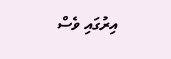އިރުގައި ވެސް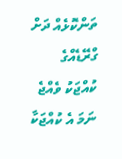ތަންކޮޅެއް ދަށް ގްރޭޑެއްގެ ކުއްޖަކު ވެއްޖެ ނަމަ އެ ކުއްޖަކާ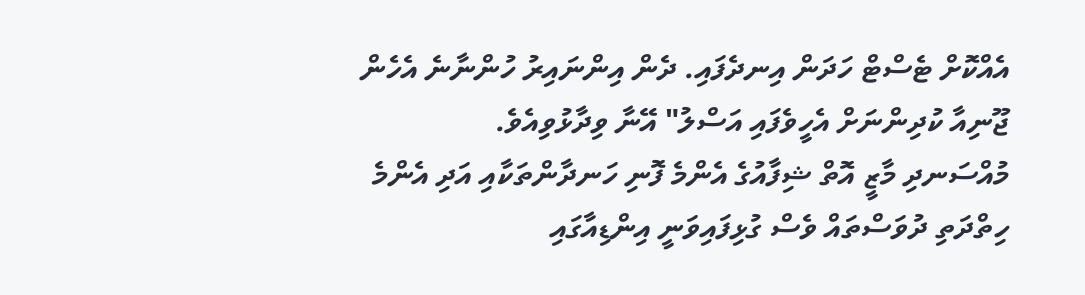އެއްކޮށް ޓެސްޓް ހަދަން އިނދެފައި. ދެން އިންނައިރު ހުންނާނެ އެހެން ޖޫނިއާ ކުދިންނަށް އެހީވެފައި އަސްލު" އޭނާ ވިދާޅުވިއެވެ.
މުއްސަނދި މާޒީ އޮތް ޝިފާއުގެ އެންމެ ފޮނި ހަނދާންތަކާއި އަދި އެންމެ ހިތްދަތި ދުވަސްތައް ވެސް ގުޅިފައިވަނީ އިންޑިއާގައި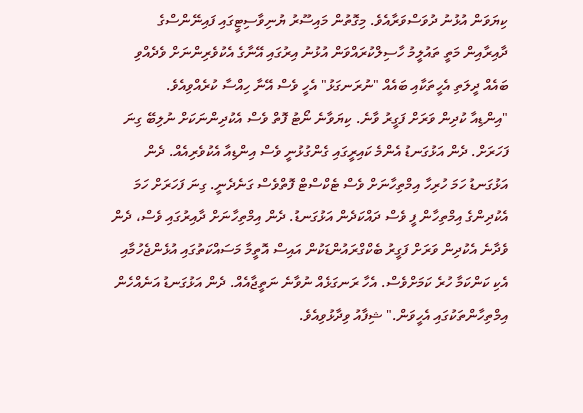ކިޔަވަން އުޅުނު ދުވަސްވަރާއެވެ. މިގޮތުން މައިސޫރު ޔުނިވާސިޓީގައި ފައިނޭންސްގެ ދާއިރާއިން މަތީ ތައުލީމު ހާސިލްކުރައްވަން އުޅުނު އިރުގައި އޭނާގެ އެކުވެރިންނަށް ވެދެއްވި ބައެއް ދީލަތި އެހީތަކާއި ބައެއް "ނުރަނގަޅު" އެހީ ވެސް އޭނާ ހިއްސާ ކުރެއްވިއެވެ.
"އިންޑިއާ ކުދިން ވަރަށް ފަގީރު ވާނެ. ކިޔަވާނެ ނޯޓު ފޮތް ވެސް އެކުދިންނަކަށް ނުލިބޭ ގިނަ ފަހަރަށް. ދެން އަޅުގަނޑު އެންމެ ކައިރީގައި ގެންގުޅުނީ ވެސް އިންޑިއާ އެކުވެރިއެއް. ދެން އަޅުގަނޑު ހަމަ ހުރިހާ އިމްތިހާނަށް ވެސް ޓެކްސްޓް ފޮތްވެސް ގަނެދެނީ. ގިނަ ފަހަރަށް ހަމަ އެކުދިންގެ އިމްތިހާން ފީ ވެސް ދައްކަދެން އަޅުގަނޑު. ދެން އިމްތިހާނަށް ދާއިރުގައި ވެސް، ދެން ވެދާނެ އެކުދިން ވަރަށް ފަގީރު ބެކްގްރައުންޑަކުން އައިސް އޮތީމާ މަސައްކަތުގައި އުޅެންޖެހުމާއި އެކި ކަންކަމާ ހުރެ ކަމަށްވެސް. އެހާ ރަނގަޅެއް ނުވާނެ ނަތީޖާއެއް. ދެން އަޅުގަނޑު އަނެއްހެން އިމްތިހާންތަކުގައި އެހީވަން." ޝިފާއު ވިދާޅުވިއެވެ.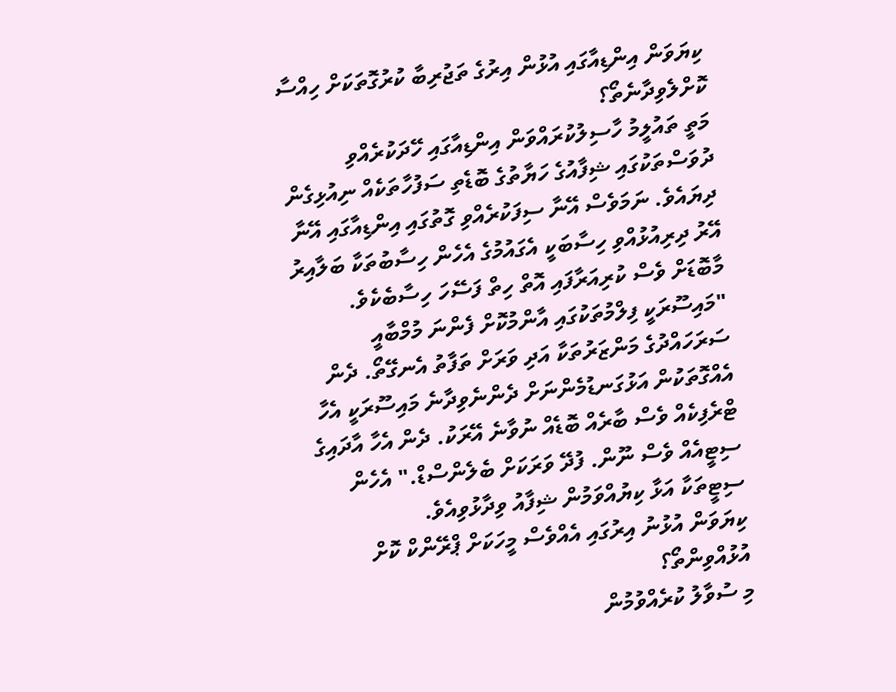ކިޔަވަން އިންޑިއާގައި އުޅުން އިރުގެ ތަޖުރިބާ ކުރުގޮތަކަށް ހިއްސާ ކޮށްލެވިދާނެތޯ؟
މަތީ ތައުލީމު ހާސިލުކުރައްވަން އިންޑިއާގައި ހޭދަކުރެއްވި ދުވަސްތަކުގައި ޝިފާއުގެ ހަޔާތުގެ ބޮޑެތި ސަފުހާތަކެއް ނިއުޅިގެން ދިޔައެވެ. ނަމަވެސް އޭނާ ސިފަކުރެއްވި ގޮތުގައި އިންޑިއާގައި އޭނާ އޭރު ދިރިއުޅުއްވި ހިސާބަކީ އެގައުމުގެ އެހެން ހިސާބުތަކާ ބަލާއިރު މާބޮޑަށް ވެސް ކުރިއަރާފައި އޮތް ހިތް ފަސޭހަ ހިސާބެކެވެ.
"މައިސޫރަކީ ފިލްމުތަކުގައި އާންމުކޮށް ފެންނަ މުމްބާއީ ސަރަހައްދުގެ މަންޒަރުތަކާ އަދި ވަރަށް ތަފާތު އެނގޭތޯ. ދެން އެއްގޮތަކުން އަޅުގަނޑުމެންނަށް ދެންނެވިދާނެ މައިސޫރަކީ އެހާ ޓްރެފިކެއް ވެސް ބާރެއް ބޮޑެއް ނުވާނެ އޭރަކު. ދެން އެހާ އާދައިގެ ސިޓީއެއް ވެސް ނޫން. ފުދޭ ވަރަކަށް ބެލެންސްޑް." އެހެން ސިޓީތަކާ އަޅާ ކިޔުއްވަމުން ޝިފާއު ވިދާޅުވިއެވެ.
ކިޔަވަން އުޅުނު އިރުގައި އެއްވެސް މީހަކަށް ޕްރޭންކް ކޮށް އުޅުއްވިންތޯ؟
މި ސުވާލު ކުރެއްވުމުން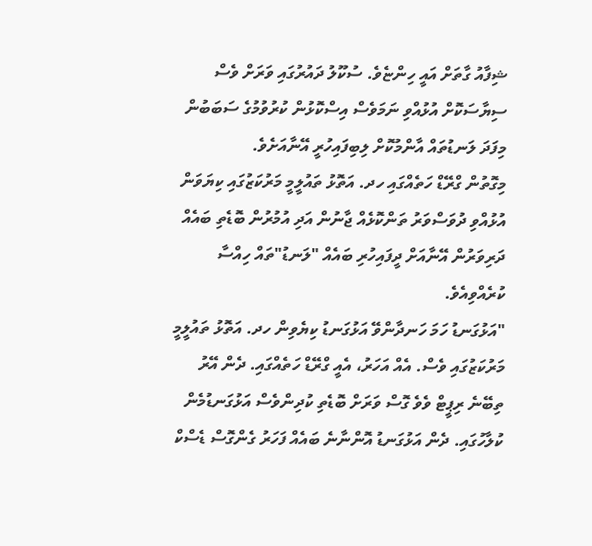ޝިފާއު ގާތަށް އައީ ހިންޏެވެ. ސުކޫލު ދައުރުގައި ވަރަށް ވެސް ސިޔާސަކޮށް އުޅުއްވި ނަމަވެސް އިސްކޮޅުން ކުރުވުމުގެ ސަބަބުން މިފަދަ ލަނޑުތައް އާންމުކޮށް ލިބިފައިހުރީ އޭނާއަށެވެ.
މިގޮތުން ގްރޭޑް ހަތެއްގައި ހދ. އަތޮޅު ތައުލީމީ މަރުކަޒުގައި ކިޔަވަން އުޅުއްވި ދުވަސްވަރު ތަންކޮޅެއް ޖާނުން އަދި އުމުރުން ބޮޑެތި ބައެއް ދަރިވަރުން އޭނާއަށް ދީފައިހުރި ބައެއް "ލަނޑު"ތައް ހިއްސާ ކުރެއްވިއެވެ.
"އަޅުގަނޑު ހަމަ ހަނދާންވޭ އަޅުގަނޑު ކިޔެވިން ހދ. އަތޮޅު ތައުލީމީ މަރުކަޒުގައި ވެސް. އެއް އަހަރު، އެއީ ގްރޭޑް ހަތެއްގައި. ދެން އޭރު ތިބޭނެ ރިޕީޓް ވެވެ ގޮސް ވަރަށް ބޮޑެތި ކުދިންވެސް އަޅުގަނޑުމެން ކުލާހުގައި. ދެން އަޅުގަނޑު އޮންނާނެ ބައެއް ފަހަރު ގެންގޮސް ޑެސްކް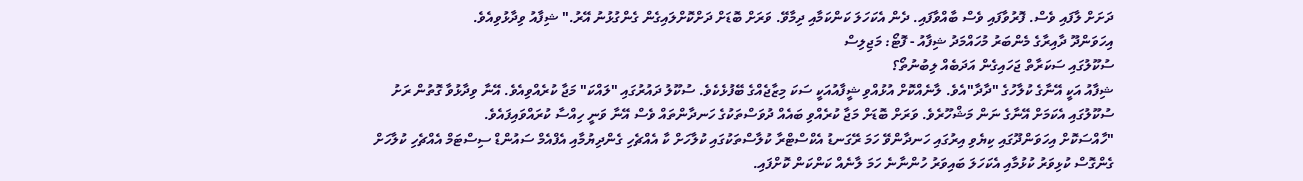ދަށަށް ލާފައި ވެސް. ފޮރުވާފައި ވެސް ބާއްވާފައި. ދެން އެކަހަލަ ކަންކަމާއި ދިމާވޭ. ވަރަށް ބޮޑަށް ދަށްކޮށްލައިގެން ގެންގުޅުނު އޭރު." ޝިފާއު ވިދާޅުވިއެވެ.
އިހަވަންދޫ ދާއިރާގެ މެންބަރު މުހައްމަދު ޝިފާއު - ފޮޓޯ: މަޖިލިސް
ސުކޫލުގައި ސަކަރާތް ޖަހައިގެން އަދަބެއް ލިބުނުތޯ؟
ޝިފާއު އަކީ އޭނާގެ ކުލާހުގެ "ދާދާ"އެވެ. ލާނެއްކޮށް އުޅުއްވި ޝީފާއުއަކީ ސަކަ މިޒާޖެއްގެ ބޭފުޅެކެވެ. ސުކޫލު ދައުރުގައި "ލައްކަ" މަޖާ ކުރެއްވިއެވެ. އޭނާ ވިދާޅުވާ ގޮތުން ރަށު ސުކޫލުގައި އެކަމަށް އޭނާގެ ނަން މަޝްހޫރެވެ. ވަރަށް ބޮޑަށް މަޖާ ކުރެއްވި ބައެއް ދުވަސްތަކުގެ ހަނދާންތައް ވެސް އޭނާ ވަނީ ހިއްސާ ކުރައްވައިފައެވެ.
"ހާއްސަކޮށް އިހަވަންދޫގައި ކިޔެވި އިރުގައި ހަނދާންވޭ ހަމަ ރޭގަނޑު އެކްސްޓްރާ ކުލާސްތަކުގައި ކުލާހަށް ކާ އެއްޗެހި ގެންދިޔުމާއި އެފްއެމް ސައުންޑް ސިސްޓަމް އެއްޗެހި ކުލާހަށް ގެންގޮސް ކުޅިވަރު ކުޅުމާއި އެކަހަލަ ބައިވަރު ހުންނާނެ ހަމަ ލާނެއް ކަންކަން ކޮށްފައި.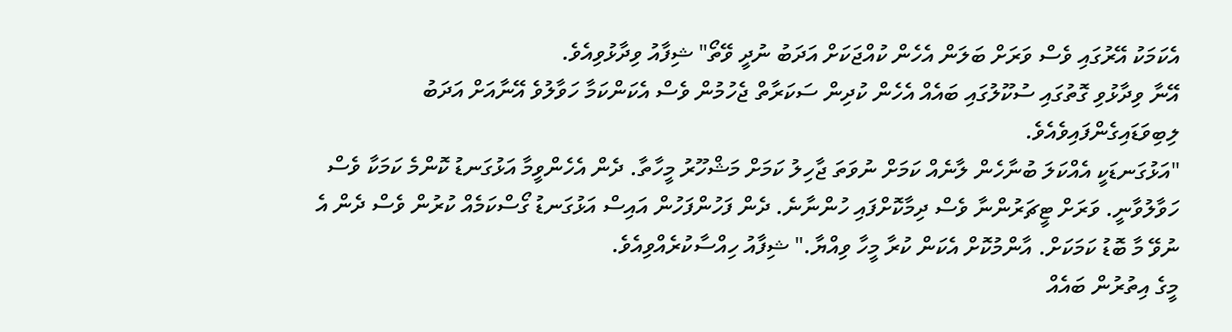އެކަމަކު އޭރުގައި ވެސް ވަރަށް ބަލަން އެހެން ކުއްޖަކަށް އަދަބު ނުދީ ވޭތޯ" ޝިފާއު ވިދާޅުވިއެވެ.
އޭނާ ވިދާޅުވި ގޮތުގައި ސުކޫލުގައި ބައެއް އެހެން ކުދިން ސަކަރާތް ޖެހުމުން ވެސް އެކަންކަމާ ހަވާލުވެ އޭނާއަށް އަދަބު ލިބިވަޑައިގެންފައިވެއެވެ.
"އަޅުގަނޑަކީ އެއްކަލަ ބުނާހެން ލާނެއް ކަމަށް ނުވަތަ ޖާހިލު ކަމަށް މަޝްހޫރު މީހާތާ. ދެން އެހެންވީމާ އަޅުގަނޑު ކޮންމެ ކަމަކާ ވެސް ހަވާލުވާނީ. ވަރަށް ޓީޗަރުންނާ ވެސް ދިމާކޮށްފައި ހުންނާނެ. ދެން ފަހުންފަހުން އައިސް އަޅުގަނޑު ގޯސްކަމެއް ކުރުން ވެސް ދެން އެ ނުވޭ މާ ބޮޑު ކަމަކަށް. އާންމުކޮށް އެކަން ކުރާ މީހާ ވިއްޔާ." ޝިފާއު ހިއްސާކުރެއްވިއެވެ.
މީގެ އިތުރުން ބައެއް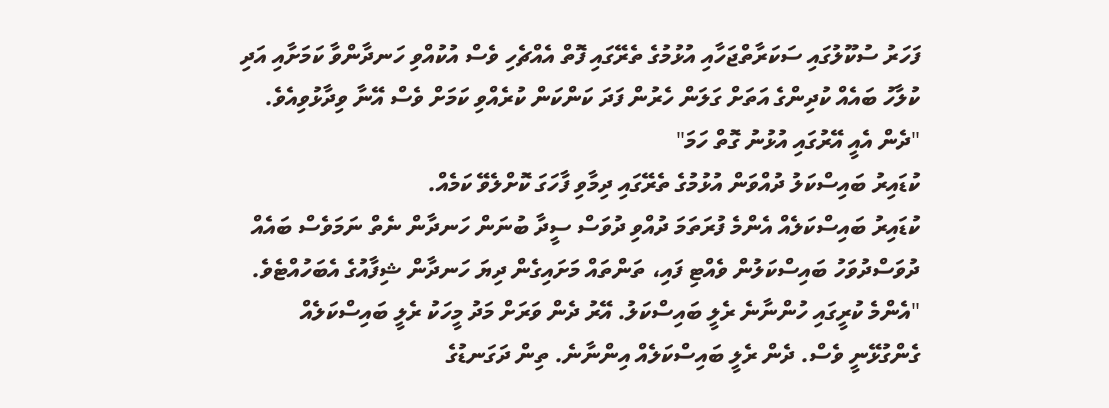ފަހަރު ސުކޫލުގައި ސަކަރާތްޖަހާއި އުޅުމުގެ ތެރޭގައި ފޮތް އެއްޗެހި ވެސް އުކުއްވި ހަނދާންވާ ކަމަށާއި އަދި ކުލާހު ބައެއް ކުދިންގެ އަތަށް ގަލަން ހެރުން ފަދަ ކަންކަން ކުރެއްވި ކަމަށް ވެސް އޭނާ ވިދާޅުވިއެވެ.
"ދެން އެއީ އޭރުގައި އުޅުނު ގޮތް ހަމަ"
ކުޑައިރު ބައިސްކަލު ދުއްވަން އުޅުމުގެ ތެރޭގައި ދިމާވި ފާހަގަ ކޮށްލެވޭ ކަމެއް.
ކުޑައިރު ބައިސްކަލެއް އެންމެ ފުރަތަމަ ދުއްވި ދުވަސް ސީދާ ބުނަން ހަނދާން ނެތް ނަމަވެސް ބައެއް ދުވަސްދުވަހު ބައިސްކަލުން ވެއްޓި ފައި، ތަންތައް މަށައިގެން ދިޔަ ހަނދާން ޝިފާއުގެ އެބަހުއްޓެވެ.
"އެންމެ ކުރީގައި ހުންނާނެ ރެލީ ބައިސްކަލު. އޭރު ދެން ވަރަށް މަދު މީހަކު ރެލީ ބައިސްކަލެއް ގެންގުޅޭނީ ވެސް. ދެން ރެލީ ބައިސްކަލެއް އިންނާނެ. ތިން ދަގަނޑުގެ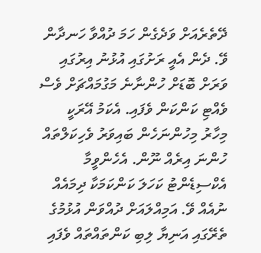ދޭތެރެއަށް ވަދެގެން ހަމަ ދުއްވާ ހަނދާން ވޭ. ދެން އެއީ ރަށުގައި އުޅުނު އިރުގައި ވަރަށް ބޮޑަށް ހުންނާނެ މަގުމައްޗަށް ވެސް ވެއްޓި ކަންކަން ވެފައި. އެކަމު އޭރަކީ މިހާރު މިހުންނަހެން ބައިވަރު ވެހިކަލްތައް ހުންނަ އިރެއް ނޫން. އެހެންވީމާ އެކްސިޑެންޓު ކަހަލަ ކަންކަމަކާ ދިމައެއް ނުއެއް ވޭ. އަމިއްލައަށް ދުއްވަން އުޅުމުގެ ތެރޭގައި އަނިޔާ ލިބި ކަންތައްތައް ވެފައި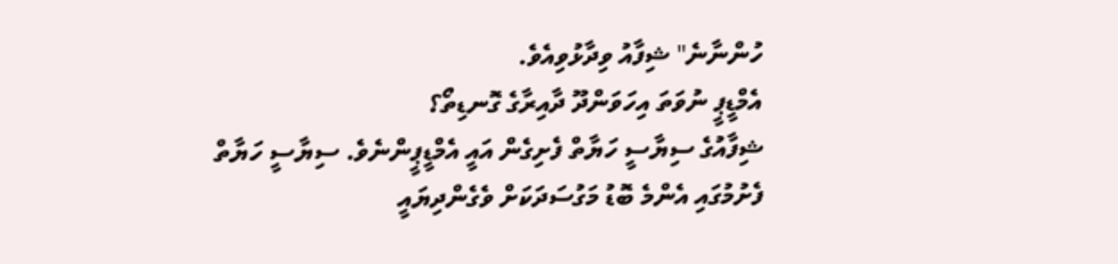ހުންނާނެ" ޝިފާއު ވިދާޅުވިއެވެ.
އެމްޑީޕީ ނުވަތަ އިހަވަންދޫ ދާއިރާގެ ގޮނޑިތޯ؟
ޝިފާއުގެ ސިޔާސީ ހަޔާތް ފެށިގެން އައީ އެމްޑީޕީންނެވެ. ސިޔާސީ ހަޔާތް ފެށުމުގައި އެންމެ ބޮޑު މަގުސަދަކަށް ވެގެންދިޔައީ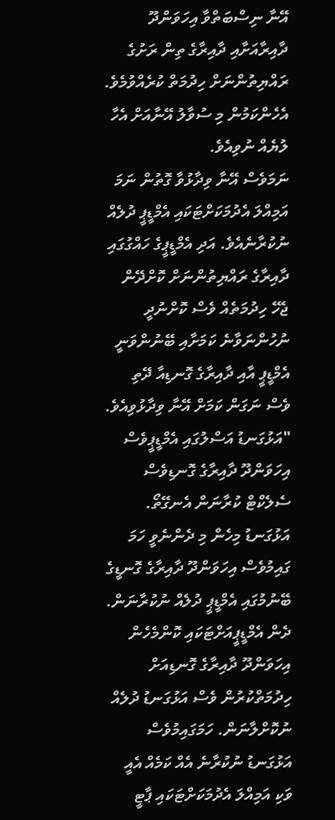އޭނާ ނިސްބަތްވާ އިހަވަންދޫ ދާއިރާއަށާއި ދާއިރާގެ ތިން ރަށުގެ ރައްޔިތުންނަށް ހިދުމަތް ކުރެއްވުމެވެ. އެހެންކަމުން މި ސުވާލު އޭނާއަށް އެހާ ލުޔެއް ނުވިއެވެ.
ނަމަވެސް އޭނާ ވިދާޅުވާ ގޮތުން ނަމަ އަމިއްލަ އެދުމަކަށްޓަކައި އެމްޑީޕީ ދުލެއް ނުކުރާނެއެވެ. އަދި އެމްޑީޕީގެ ހައްގުގައި ދާއިރާގެ ރައްޔިތުންނަށް ކޮށްދޭން ޖެހޭ ހިދުމަތެއް ވެސް ކޮށްނުދީ ނުހުންނަވާނެ ކަމަށާއި ބޭނުންވަނީ އެމްޑީޕީ އާއި ދާއިރާގެ ގޮނޑިއާ ދޭތި ވެސް ނަގަން ކަމަށް އޭނާ ވިދާޅުވިއެވެ.
"އަޅުގަނޑު އަސްލުގައި އެމްޑީޕީވެސް އިހަވަންދޫ ދާއިރާގެ ގޮނޑިވެސް ސެލެކްޓް ކުރާނަން އެނގޭތޯ. އަޅުގަނޑު މިހެން މި ދެންނެވީ ހަމަ ގައިމުވެސް އިހަވަންދޫ ދާއިރާގެ ގޮނޑީގެ ބޭނުމުގައި އެމްޑީޕީ ދުލެއް ނުކުރާނަން. ދެން އެމްޑީޕީއަށްޓަކައި ކޮންމެހެން އިހަވަންދޫ ދާއިރާގެ ގޮނޑިއަށް ހިދުމަތްކުރުން ވެސް އަޅުގަނޑު ދުލެއް ނުކޮށްލާނަން. ހަމަގައިމުވެސް އަޅުގަނޑު ނުކުރާނެ އެއް ކަމެއް އެއީ ވަކި އަމިއްލަ އެދުމަކަށްޓަކައި ޕާޓީ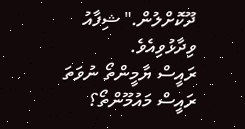ދޫކޮށްލުން." ޝިފާއު ވިދާޅުވިއެވެ.
ރައީސް ޔާމީންތޯ ނުވަތަ ރައީސް މައުމޫންތޯ؟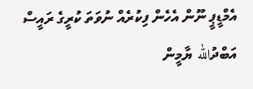އެމްޑީޕީ ނޫން އެހެން ފިކުރެއް ނުވަތަ ކުރީގެ ރައީސް އަބްދުالله ޔާމީން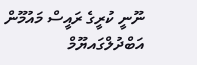ނޫނީ ކުރީގެ ރައީސް މައުމޫން އަބްދުލްގައޔޫމް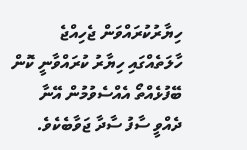ހިޔާރުކުރައްވަން ޖެހިއްޖެ ހާލަތެއްގައި ހިޔާރު ކުރައްވާނީ ކޮން ބޭފުޅެއްތޯ އެއްސެވުމުން އޭނާ ދެއްވީ ސާފު ސާދާ ޖަވާބެކެވެ.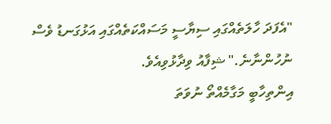"އެފަދަ ހާލަތެއްގައި ސިޔާސީ މަސައްކަތެއްގައި އަޅުގަނޑު ވެސް ނުހުންނާނެ." ޝިފާއު ވިދާޅުވިއެވެ.
އިންތިހާބީ މަގާމެއްތޯ ނުވަތަ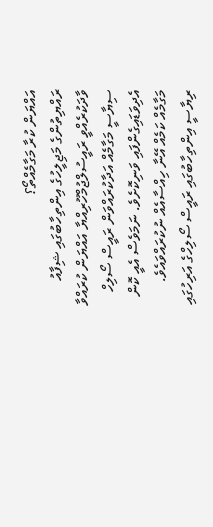އައްޔަން ކުރާ މަގާމެއްތޯ؟
ރައްޔިތުންގެ މަޖިލީހުގެ އިންތިހާބުގައި ޝިފާއު ވާދަކުރެއްވީ ރައީސުލްޖުމްހޫރިއްޔާ އައްޔަން ކުރައްވާ ސިޔާސީ މަގާމެއް އަދާކުރައްވަން ރައީސް ސޯލިހް އެދިވަޑައިގެންފައި ވަނިކޮށެވެ. ނަމަވެސް އެއީ ކޮން މަގާމެއް ކަމެއް އޭނާ ހިއްސާއެއް ނުކުރައްވައެވެ. ރިޔާސީ އިންތިހާބުގައި ރައީސް ސޯލިހްގެ އަރިހުގައި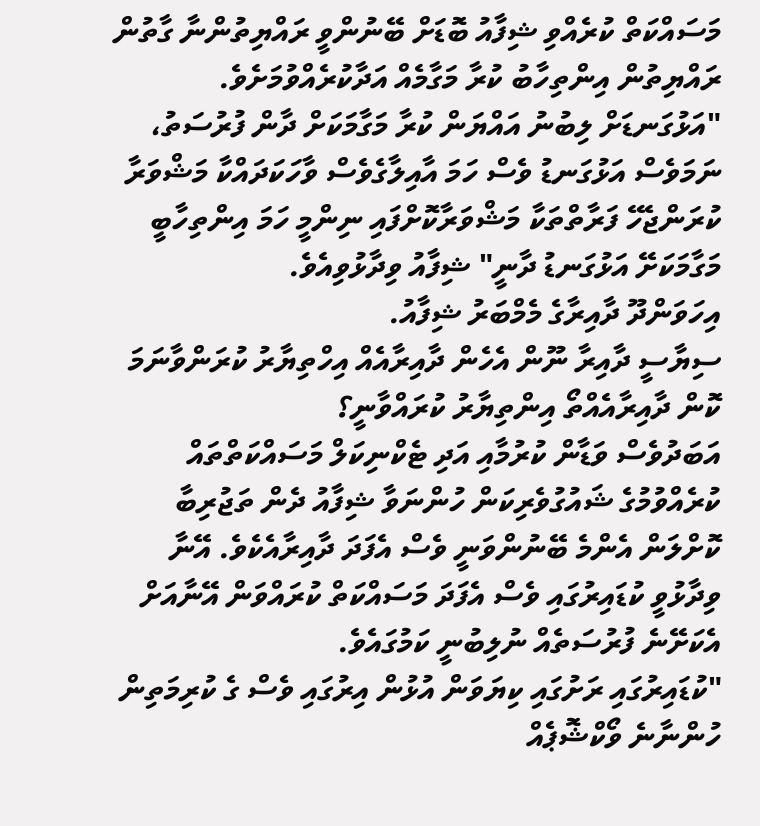މަސައްކަތް ކުރެއްވި ޝިފާއު ބޮޑަށް ބޭނުންވީ ރައްޔިތުންނާ ގާތުން ރައްޔިތުން އިންތިހާބު ކުރާ މަގާމެއް އަދާކުރެއްވުމަށެވެ.
"އަޅުގަނޑަށް ލިބުނު އައްޔަން ކުރާ މަގާމަކަށް ދާން ފުރުސަތު، ނަމަވެސް އަޅުގަނޑު ވެސް ހަމަ އާއިލާގެވެސް ވާހަކަދައްކާ މަޝްވަރާ ކުރަންޖެހޭ ފަރާތްތަކާ މަޝްވަރާކޮށްފައި ނިންމީ ހަމަ އިންތިހާބީ މަގާމަކަށޭ އަޅުގަނޑު ދާނީ" ޝިފާއު ވިދާޅުވިއެވެ.
އިހަވަންދޫ ދާއިރާގެ މެމްބަރު ޝިފާއު.
ސިޔާސީ ދާއިރާ ނޫން އެހެން ދާއިރާއެއް އިހްތިޔާރު ކުރަންވާނަމަ ކޮން ދާއިރާއެއްތޯ އިންތިޔާރު ކުރައްވާނީ؟
އަބަދުވެސް ވަޑާން ކުރުމާއި އަދި ޓެކްނިކަލް މަސައްކަތްތައް ކުރެއްވުމުގެ ޝައުގުވެރިކަން ހުންނަވާ ޝިފާއު ދެން ތަޖުރިބާ ކޮށްލަން އެންމެ ބޭނުންވަނީ ވެސް އެފަދަ ދާއިރާއެކެވެ. އޭނާ ވިދާޅުވީ ކުޑައިރުގައި ވެސް އެފަދަ މަސައްކަތް ކުރައްވަން އޭނާއަށް އެކަށޭނެ ފުރުސަތެއް ނުލިބުނީ ކަމުގައެވެ.
"ކުޑައިރުގައި ރަށުގައި ކިޔަވަން އުޅުން އިރުގައި ވެސް ގެ ކުރިމަތިން ހުންނާނެ ވޯކްޝޮޕެއް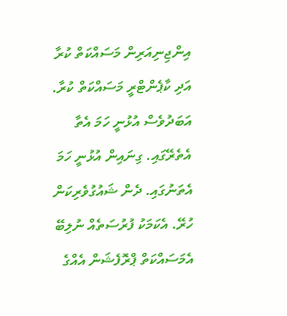އިންޖިނިއަރިން މަސައްކަތް ކުރާ އަދި ކާޕެންޓްރީ މަސައްކަތް ކުރާ. އަބަދުވެސް އުޅުނީ ހަމަ އެތާ އެތެރޭގައި. ގިނައިން އުޅުނީ ހަމަ އެތަނުގައި. ދެން ޝައުގުވެރިކަން ހުރޭ. އެކަމަކު ފުރުސަތެއް ނުލިބޭ އެމަސައްކަތް ޕްރޮފެޝަން އެއްގެ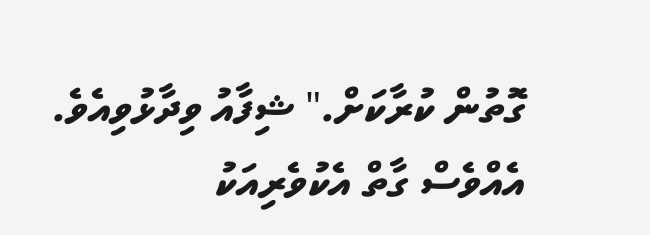ގޮތުން ކުރާކަށް." ޝިފާއު ވިދާޅުވިއެވެ.
އެއްވެސް ގާތް އެކުވެރިއަކު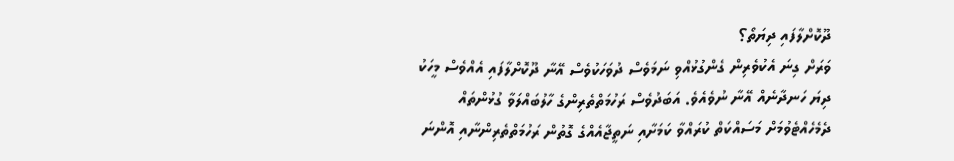ދޫކޮށްލާފައި ދިޔަތޯ؟
ވަރަށް ގިނަ އެކުވެރިން ގެންގުޅުއްވި ނަމަވެސް ދުވަހަކުވެސް އޭނާ ދޫކޮށްލާފައި އެއްވެސް މީހަކު ދިޔަ ހަނދާނެއް އޭނާ ނުވެއެވެ. އަބަދުވެސް ރަހުމަތްތެރިންގެ ހާލުބައްލަވާ ގުޅުންތައް ދެމެހެއްޓެވުމަށް މަސައްކަތް ކުރައްވާ ކަމަށާއި ނަތީޖާއެއްގެ ގޮތުން ރަހުމަތްތެރިންނާއި އޮންނަ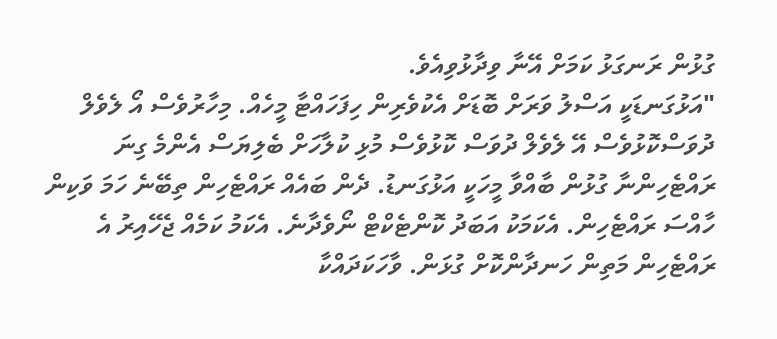ގުޅުން ރަނގަޅު ކަމަށް އޭނާ ވިދާޅުވިއެވެ.
"އަޅުގަނޑަކީ އަސްލު ވަރަށް ބޮޑަށް އެކުވެރިން ހިފަހައްޓާ މީހެއް. މިހާރުވެސް އޯ ލެވެލް ދުވަސްކޮޅުވެސް އޭ ލެވެލް ދުވަސް ކޮޅުވެސް މުޅި ކުލާހަށް ބެލިޔަސް އެންމެ ގިނަ ރައްޓެހިންނާ ގުޅުން ބާއްވާ މީހަކީ އަޅުގަނޑު. ދެން ބައެއް ރައްޓެހިން ތިބޭނެ ހަމަ ވަކިން ހާއްސަ ރައްޓެހިން. އެކަމަކު އަބަދު ކޮންޓެކްޓް ނޯވެދާނެ. އެކަމު ކަމެއް ޖެހޭއިރު އެ ރައްޓެހިން މަތިން ހަނދާންކޮށް ގުޅަން. ވާހަކަދައްކާ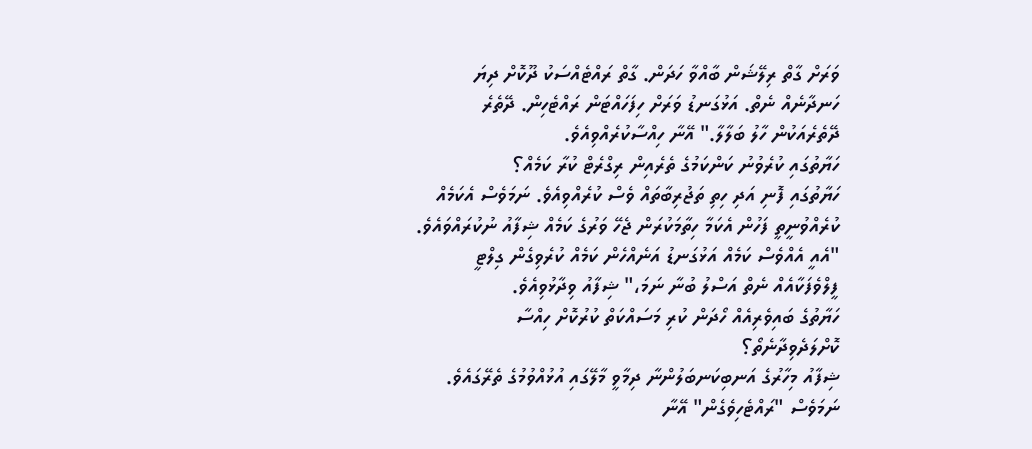ވަރަށް ގާތް ރިލޭޝަން ބާއްވާ ހަދަން. ގާތް ރައްޓެއްސަކު ދޫކޮށް ދިޔަ ހަނދާނެއް ނެތް. އަޅުގަނޑު ވަރަށް ހިފަހައްޓަން ރައްޓެހިން. ދޭތެރެ ދޭތެރެއަކުން ހާލު ބަލާލާ." އޭނާ ހިއްސާކުރެއްވިއެވެ.
ހަޔާތުގައި ކުރެވުނު ކަންކަމުގެ ތެރެއިން ރިގްރެޓް ކުރާ ކަމެއް؟
ހަޔާތުގައި ފޮނި އަދި ހިތި ތަޖުރިބާތައް ވެސް ކުރެއްވިއެވެ. ނަމަވެސް އެކަމެއް ކުރެއްވުނީތީ ފަހުން އެކަމާ ހިތާމަކުރަން ޖެހޭ ވަރުގެ ކަމެއް ޝިފާއު ނުކުރައްވައެވެ.
"އެއީ އެއްވެސް ކަމެއް އަޅުގަނޑު އަނެއްހެން ކަމެއް ކުރެވިގެން ގިލްޓީ ފީލްވެފަކާއެއް ނެތް އަސްލު ބުނާ ނަމަ،" ޝިފާއު ވިދާޅުވިއެވެ.
ހަޔާތުގެ ބައިވެރިއެއް ހޯދަން ކުރި މަސައްކަތް ކުރުކޮށް ހިއްސާ ކޮށްލަދެވިދާނެތޯ؟
ޝިފާއު މިހާރުގެ އަނބިކަނބަލުންނާ ދިމާވީ މާލޭގައި އުޅުއްވުމުގެ ތެރޭގައެވެ. ނަމަވެސް "ރައްޓެހިވެގެން" އޭނާ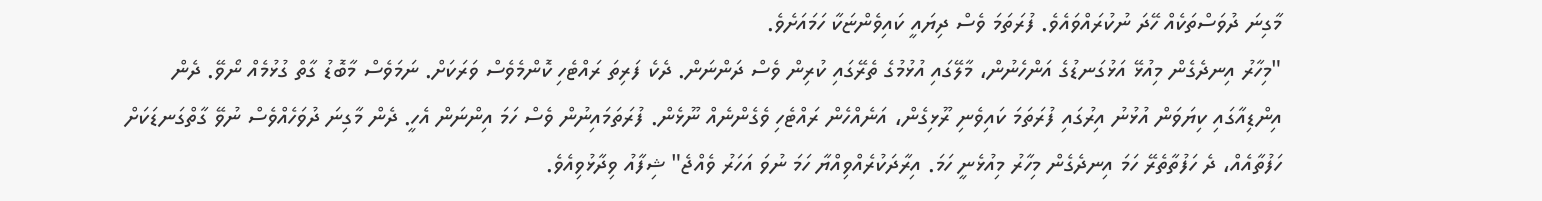މާގިނަ ދުވަސްތަކެއް ހޭދަ ނުކުރައްވައެވެ. ފުރަތަމަ ވެސް ދިޔައީ ކައިވެންޏަކާ ހަމައަށެވެ.
"މިހާރު އިނދެގެން މިއުޅޭ އަޅުގަނޑުގެ އަންހެނުން، މާލޭގައި އުޅުމުގެ ތެރޭގައި ކުރިން ވެސް ދަންނަން. ދެކެ ފަރިތަ ރައްޓެހި ކޮންމެވެސް ވަރަކަށް. ނަމަވެސް މާބޮޑު ގާތް ގުޅުމެއް ނޯވޭ. ދެން އިންޑިއާގައި ކިޔަވަން އުޅުނު އިރުގައި ފުރަތަމަ ކައިވެނި ރޫޅިގެން، އަނެއްހެން ރައްޓެހި ވެގެންނެއް ނޫޅެން. ފުރަތަމައިނުން ވެސް ހަމަ އިންނަން އެހީ. ދެން މާގިނަ ދުވަހެއްވެސް ނުވޭ ގާތްގަނޑަކަށް ހަފުތާއެއް، ދެ ހަފުތާތެރޭ ހަމަ އިނދެގެން މިހާރު މިއުޅެނީ ހަމަ. އިރާދަކުރެއްވިއްޔާ ހަމަ ނުވަ އަހަރު ވެއްޖެ" ޝިފާއު ވިދާޅުވިއެވެ.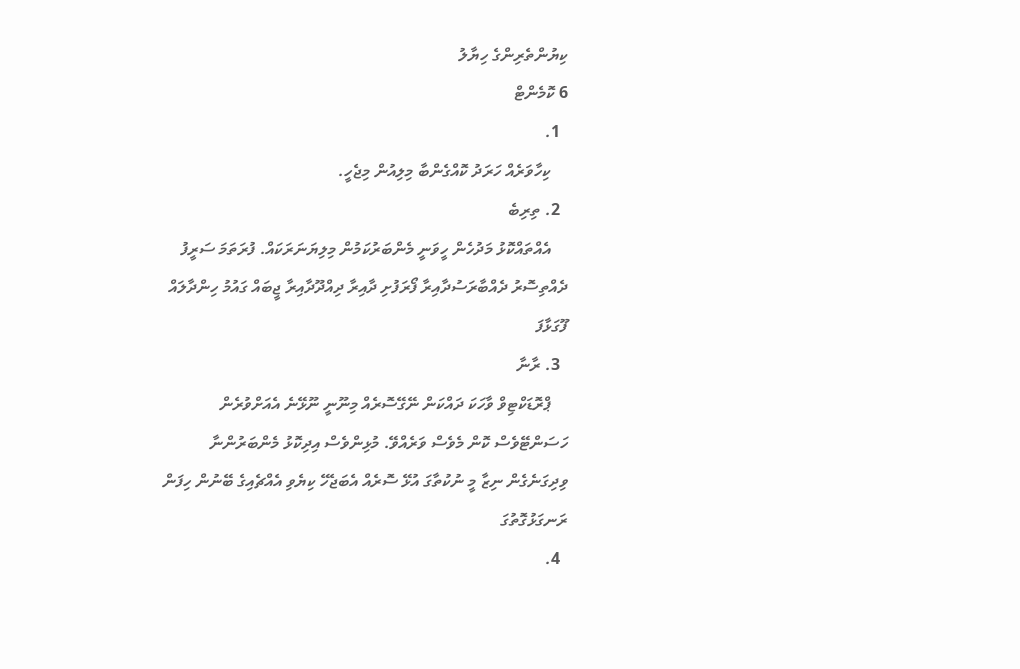ކިޔުންތެރިންގެ ހިޔާލު
6 ކޮމެންޓް
  1.
    ކިހާވަރެއް ހަރަދު ކޮއްގެންބާ މިލިއުން މިޖެހީ.
  2. ތިރިބެ
    އެއްތައްކޮޅު މަދުހެން ހީވަނީ މެންބަރުކަމުން މިލިޔަނަރަކައް. ފުރަތަމަ ސަރީފު ދެއްތިސޮރު ދެއްބާރަސުދާއިރާ ފޯރަފުށި ދާއިރާ ދިއްދޫދާއިރާ ޖީބައް ގައުމު ހިންދާލައް ފޫގަޅާފަ
  3. ރާނާ
    ޕްރޮޑަކްޓިވް ވާހަކަ ދައްކަން ނޭގޭސޮރެއް މިނޫނީ ނޫޅޭނެ އެއަށްވުރެން ހަސަންޓޭވެސް ކޮން މެވެސް ވަރެއްވޭ. މުޅިންވެސް އިދިކޮޅު މެންބަރުންނާ ވިދިގަނެގެން ނިޒާ މީ ނުކުތާގަ އުޅޭ ސޮރެއް އެބަޖެހޭ ކިޔެވި އެއްޗެއިގެ ބޭނުން ހިފަން ރަނގަޅުގޮތުގަ
  4.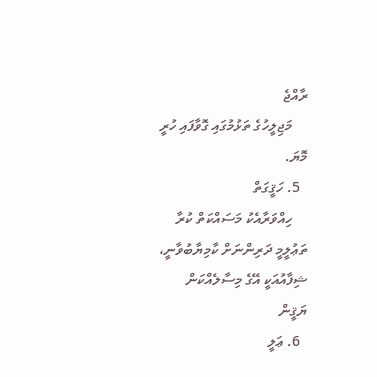ރާއްޖެ
    މަޖިލީހުގެ ތަޅުމުގައި ގޮވާފައި ހުރީ މޮޔަ.
  5. ހަޤީގަތް
    ހިއްވަރާއެކު މަސައްކަތް ކުރާ ތަޢުލީމީ ދަރިންނަށް ކާމިޔާބުވާނީ، ޝިފާއުއަކީ އޭގެ މިސާލެއްކަން ޔަޤީން
  6. ޢަލީ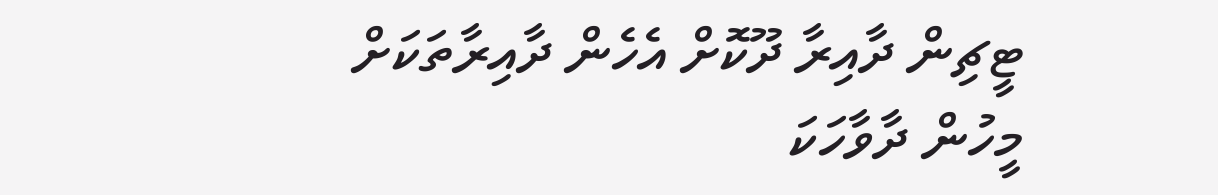ޓީޗިން ދާއިރާ ދޫކޮށް އެހެން ދާއިރާތަކަށް މީހުން ދާވާހަކަ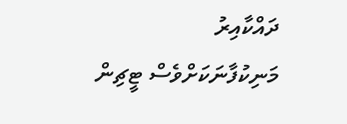ދައްކާއިރު މަނިކުފާނަކަށްވެސް ޓީޗިން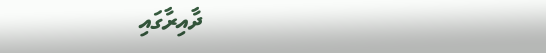ދާއިރާގައި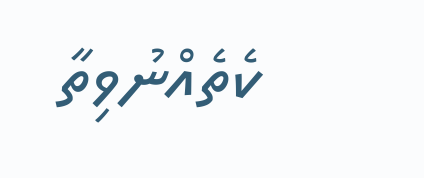ކެތެއްނުވިތާ